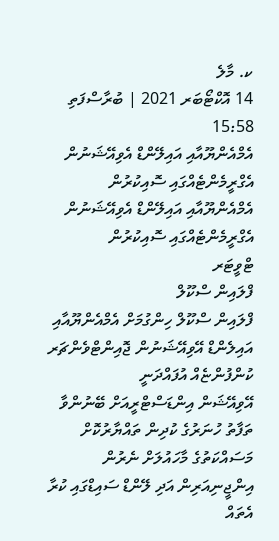ކ. މާލެ
14 އޮކްޓޯބަރ 2021 | ބުރާސްފަތި 15:58
އެމްއެންޔޫއާއި އައިލޭންޑް އެވިއޭޝަނުން އެގްރީމެންޓެއްގައި ސޮއިކުރުން
އެމްއެންޔޫއާއި އައިލޭންޑް އެވިއޭޝަނުން އެގްރީމެންޓެއްގައި ސޮއިކުރުން
ޓްވީޓަރ
ފްލައިން ސްކޫލް
ފްލައިން ސްކޫލް ހިންގުމަށް އެމްއެންޔޫއާއި އައިލެންޑް އޭވިއޭޝަނުން ޖޮއިންޓްވެންޗަރ ކުންފުންޏެއް އުފައްދަނީ
އޭވިއޭޝަން އިންޑަސްޓްރީއަށް ބޭނުންވާ ތަފާތު ހުނަރުގެ ކުދިން ތައްޔާރުކޮށް މަސައްކަތުގެ މާހައުލަށް ނެރުން
އިންޖީނިއަރިން އަދި ލޭންޑް ސައިޑްގައި ކުރާ އެތައް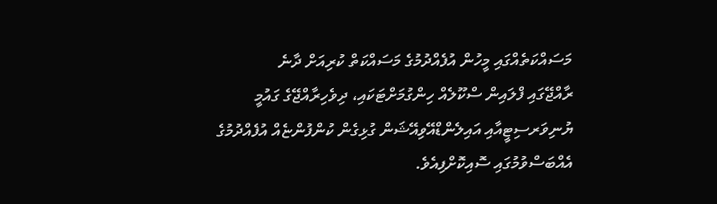މަސައްކަތެއްގައި މީހުން އުފެއްދުމުގެ މަސައްކަތް ކުރިއަށް ދާނެ
ރާއްޖޭގައި ފްލައިން ސްކޫލެއް ހިންގުމަށްޓަކައި، ދިވެހިރާއްޖޭގެ ގައުމީ ޔުނިވަރސިޓީއާއި އައިލެންޑްއޭވިއޭޝަން ގުޅިގެން ކުންފުންޏެއް އުފެއްދުމުގެ އެއްބަސްވުމުގައި ސޮއިކޮށްފިއެވެ.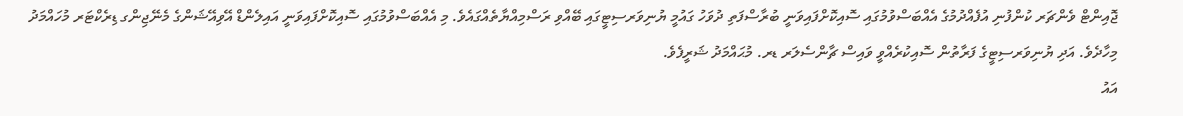ޖޮއިންޓް ވެންޗަރ ކުންފުނި އުފެއްދުމުގެ އެއްބަސްވުމުގައި ސޮއިކޮށްފައިވަނީ ބުރާސްފަތި ދުވަހު ގައުމީ ޔުނިވަރސިޓީގައި ބޭއްވި ރަސްމިއްޔާތެއްގައެވެ. މި އެއްބަސްވުމުގައި ސޮއިކޮށްފައިވަނީ އައިލެންޑް އޭވިއޭޝަންގެ މެނޭޖިންގ ޑިރެކްޓަރ މުހައްމަދު މިހާދެވެ. އަދި ޔުނިވަރސިޓީގެ ފަރާތުން ސޮއިކުރެއްވީ ވައިސް ޗާންސެލަރ ޑރ. މުޙައްމަދު ޝަރީފެވެ.
އައު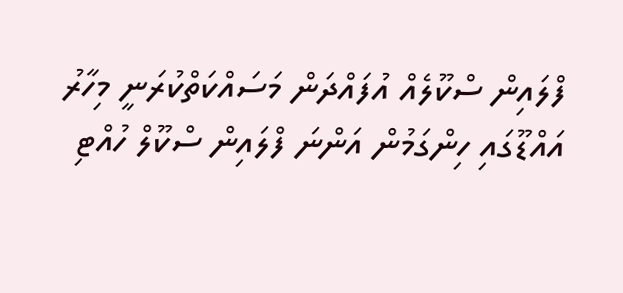ފްލައިން ސްކޫލެއް އުފައްދަން މަސައްކަތްކުރަނީ މިހާރު އައްޑޫގައި ހިންގަމުން އަންނަ ފްލައިން ސްކޫލް ހުއްޓި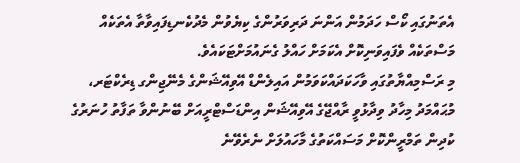އެތަނުގައި ކޯސް ހަދަމުން އަންނަ ދަރިވަރުންގެ ކިޔެވުން މެދުކެނޑިފައިވާތާ އެތަކެއް މަސްތަކެއް ވެފައިވަނިކޮށް އެކަމަށް ހައްލު ގެނައުމަށްޓަކައެވެ.
މި ރަސްމިއްޔާތުގައި ވާހަކަދައްކަވަމުން އައިލެންޑް އޭވިއޭޝަންގެ މެނޭޖިންގ ޑިރެކްޓަރ، މުޙައްމަދު މިހާދު ވިދާޅުވީ ރާއްޖޭގެ އޭވިއޭޝަން އިންޑަސްޓްރީއަށް ބޭނުންވާ ތަފާތު ހުނަރުގެ ކުދިން ތަމްރީންކޮށް މަސައްކަތުގެ މާހައުލަށް ނެރެވޭނެ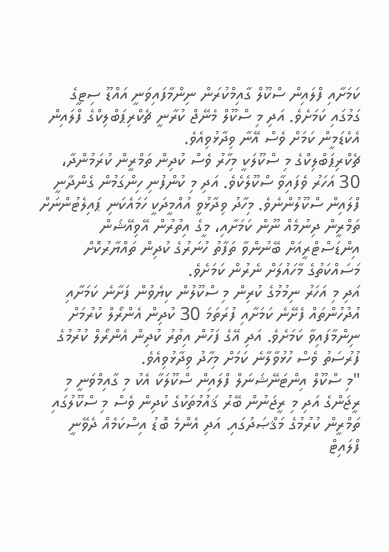ކަމަށާއި ފްލައިން ސްކޫލް ގާއިމްކުރަން ނިންމާފައިވަނީ އައްޑޫ ސިޓީގެ ގަމުގައި ކަމަށެވެ. އަދި މި ސްކޫލް މެނޭޖް ކުރާނީ ޗެކްރިޕަބްލިކްގެ ފްލައިން އެކެޑަމީން ކަމަށް ވެސް އޭނާ ވިދާޅުވިއެވެ.
ޗެކްރިޕަބްލިކްގެ މި ސްކޫލަކީ މިހާރު ވެސް ކުދިން ތަމްރީން ކުރަމުންދާ، 30 އަހަރު ވެފައިވާ ސްކޫލެކެވެ. އަދި މި ކުންފުނި ހިންގަމުން ގެންދާނީ ފްލައިން ސްކޫލުންނެވެ. މިހާދު ވިދާޅުވީ އުއްމީދަކީ ހަމައެކަނި ޕައިލެޓުންނަށް ތަމްރީން ދިނުމެއް ނޫން ކަމަށާއި، މީގެ އިތުރުން އޭވިއޭޝަން އިންޑަސްޓްރީއަށް ބޭނުންވާ ތަފާތު ހުނަރުގެ ކުދިން ތައްޔާރުކޮށް މަސައްކަތުގެ މާހައުލަށް ނެރުން ކަމަށެވެ.
އަދި މި އަހަރު ނިމުމުގެ ކުރިން މި ސްކޫލުން ކިޔެވުން ފަށާނެ ކަމަށާއި އުދުހުންތައް ފެށޭނެ ކަމަށާއި ފުރަތަމަ 30 ކުދިން އެންރޯލް ކުރުމަށް ނިންމާފައިވާ ކަމަށެވެ. އަދި އޭގެ ފަހުން އިތުރު ކުދިން އެންރޯލް ކުރުމުގެ ފުރުސަތު ވެސް ހުޅުވާލާނެ ކަމަށް މިހާދު ވިދާޅުވިއެވެ.
"މި ސްކޫލް އިންޓަނޭޝަނަލް ފްލައިން ސްކޫލަކާ އެކު މި ގާއިމްވަނީ މި ރީޖަންގެ އަދި މި ރީޖަނުން ބޭރު ޤައުމުތަކުގެ ކުދިން ވެސް މި ސްކޫލުގައި ތަމްރީން ކުރުމުގެ މަޤްޞަދުގައި. އަދި އެންމެ ބޮޑު އިސްކަމެއް ދެވޭނީ ފްލައިޓް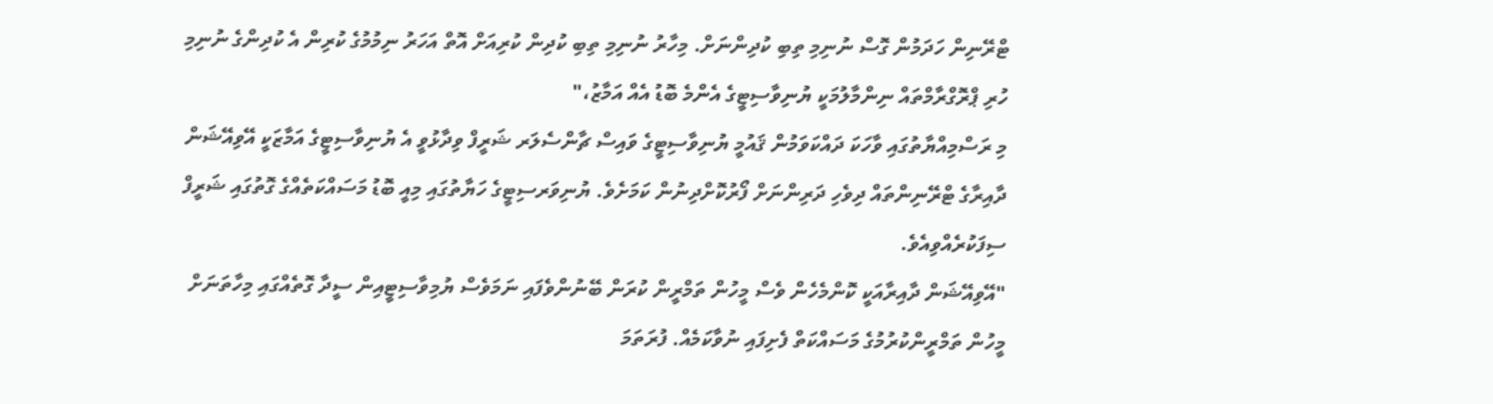ޓްރޭނިން ހަދަމުން ގޮސް ނުނިމި ތިބި ކުދިންނަށް. މިހާރު ނުނިމި ތިބި ކުދިން ކުރިއަށް އޮތް އަހަރު ނިމުމުގެ ކުރިން އެ ކުދިންގެ ނުނިމި ހުރި ޕްރޮގްރާމްތައް ނިންމާލުމަކީ ޔުނިވާސިޓީގެ އެންމެ ބޮޑު އެއް އަމާޒު،"
މި ރަސްމިއްޔާތުގައި ވާހަކަ ދައްކަވަމުން ޤައުމީ ޔުނިވާސިޓީގެ ވައިސް ޗާންސެލަރ ޝަރީފް ވިދާޅުވީ އެ ޔުނިވާސިޓީގެ އަމާޒަކީ އޭވިއޭޝަން ދާއިރާގެ ޓްރޭނިންތައް ދިވެހި ދަރިންނަށް ފޯރުކޮށްދިނުން ކަމަށެވެ. ޔުނިވަރސިޓީގެ ހަޔާތުގައި މިއީ ބޮޑު މަސައްކަތެއްގެ ގޮތުގައި ޝަރީފް ސިފަކުރެއްވިއެވެ.
"އޭވިއޭޝަން ދާއިރާއަކީ ކޮންމެހެން ވެސް މީހުން ތަމްރީން ކުރަން ބޭނުންވެފައި ނަމަވެސް ޔުމިވާސިޓީއިން ސީދާ ގޮތެއްގައި މިހާތަނަށް މީހުން ތަމްރީންކުރުމުގެ މަސައްކަތް ފެށިފައި ނުވާކަމެއް. ފުރަތަމަ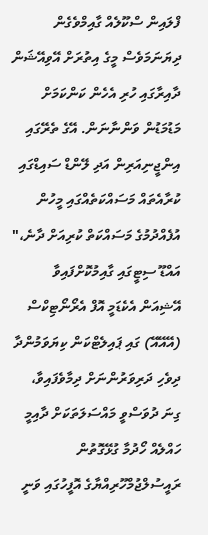ފްލައިން ސްކޫލެއް ގާއިމްވެގެން ދިޔަނަމަވެސް މީގެ އިތުރަށް އޭވިއޭޝަން ދާއިރާގައި ހުރި އެހެން ކަންކަމަށް މަޑުމަޑުން ވަންނާނަން. އޭގެ ތެރޭގައި އިންޖީނިއަރިން އަދި ލޭންޑް ސައިޑްގައި ކުރާއެތައް މަސައްކަތެއްގައި މީހުން އުފެއްދުމުގެ މަސައްކަތް ކުރިއަށް ދާނެ،"
އައްޑޫ ސިޓީގައި ގާއިމުކޮށްފައިވާ އޭޝިއަން އެކެޑަމީ އޮފް އެރޯނޯޓިކްސް (އޭއޭއޭ) ގައި ޕައިލެޓްކަން ކިޔަވަމުންދާ ދިވެހި ދަރިވަރުންނަށް ދިމާވެފައިވާ، ގިނަ ދުވަސްވީ މައްސަލަތަކަށް ދާއިމީ ހައްލެއް ހޯދުމާ ގުޅޭގޮތުން ރައީސުލްޖުމްހޫރިއްޔާގެ އޮފީހުގައި ވަނީ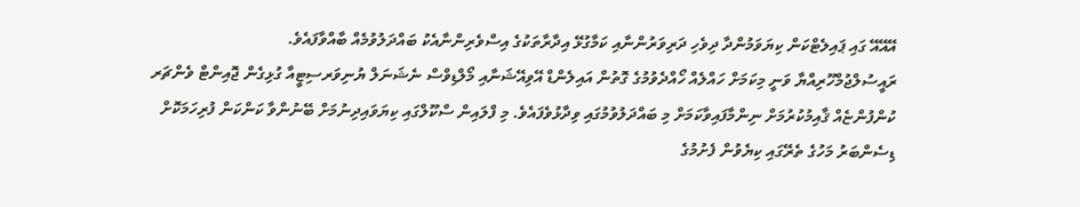އޭއޭއޭ ގައި ޕައިލެޓްކަން ކިޔަވަމުންދާ ދިވެހި ދަރިވަރުންނާއި ކަމާގުޅޭ އިދާރާތަކުގެ އިސްވެރިންނާއެކު ބައްދަލުވުމެއް ބާއްވާފައެވެ.
ރައީސުލްޖުމްހޫރިއްޔާ ވަނީ މިކަމަށް ހައްލެއް ހޯއްދެވުމުގެ ގޮތުން އައިލެންޑް އޭވިއޭޝަނާއި މޯލްޑިވްސް ނެޝަނަލް ޔުނިވަރސިޓީއާ ގުޅިގެން ޖޮއިންޓް ވެންޗަރ ކުންފުންޏެއް ޤާއިމުކުރުމަށް ނިންމާފައިވާކަމަށް މި ބައްދަލުވުމުގައި ވިދާޅުވެފައެވެ. މި ފްލައިން ސްކޫލްގައި ކިޔަވައިދިނުމަށް ބޭނުންވާ ކަންކަން ފުރިހަމަކޮށް ޑިސެންބަރު މަހުގެ ތެރޭގައި ކިޔެވުން ފެށުމުގެ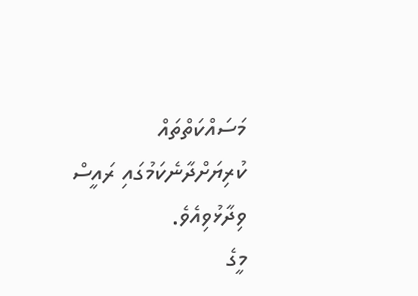މަސައްކަތްތައް ކުރިޔަށްދާނެކަމުގައި ރައީސް ވިދާޅުވިއެވެ.
މީގެ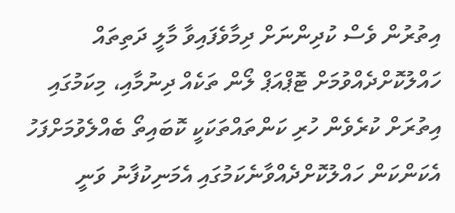އިތުރުން ވެސް ކުދިންނަށް ދިމާވެފައިވާ މާލީ ދަތިތައް ހައްލުކޮށްދެއްވުމަށް ޓޮޕްއަޕް ލޯން ތަކެއް ދިނުމާއި، މިކަމުގައި އިތުރަށް ކުރެވެން ހުރި ކަންތައްތަކަކީ ކޮބައިތޯ ބެއްލެވުމަށްފަހު އެކަންކަން ހައްލުކޮށްދެއްވާނެކަމުގައި އެމަނިކުފާނު ވަނީ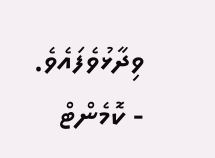ވިދާޅުވެފައެވެ.
- ކޮމެންޓް